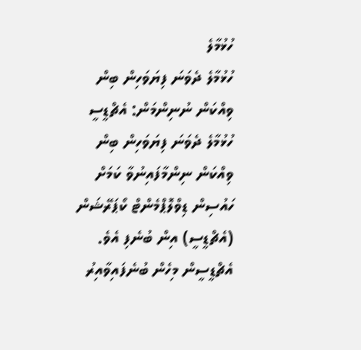ހުޅުމާލެ
ހުޅުމާލެ ދެވަނަ ފިޔަވަހިން ބިން ވިއްކަން ނުނިންމަން: އެޗްޑީސީ
ހުޅުމާލެ ދެވަނަ ފިޔަވަހިން ބިން ވިއްކަން ނިންމާފައިނުވާ ކަމަށް ހައުސިން ޑިވްލޮޕްމެންޓް ކޯޕަރޭޝަން (އެޗްޑީސީ) އިން ބުނެފި އެވެ.
އެޗްޑީސީން މިހެން ބުނެފައިވާއިރު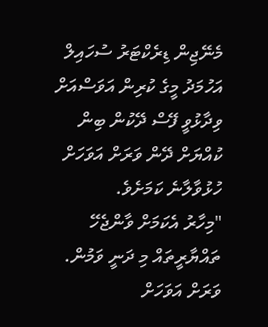މެނޭޖިން ޑިރެކްޓަރު ސުހައިލް އަހުމަދު މީގެ ކުރިން އަވަސްއަށް ވިދާޅުވީ ފޭސް ދޭކުން ބިން ކުއްޔަށް ދޭން ވަރަށް އަވަހަށް ހުޅުވާލާނެ ކަމަށެވެ.
"މިހާރު އެކަމަށް ވާންޖެހޭ ތައްޔާރީތައް މި ދަނީ ވަމުން. ވަރަށް އަވަހަށް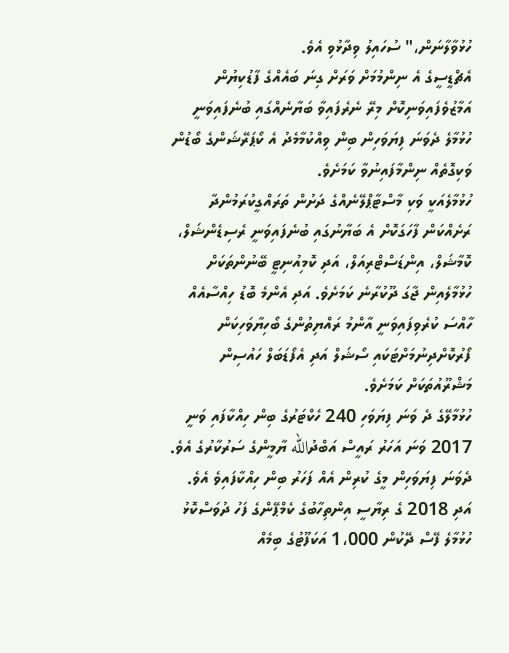ހުޅުވާލާނަން،" ސުހައިލު ވިދާޅުވި އެވެ.
އެޗްޑީސީގެ އެ ނިންމުމަށް ވަރަށް ގިނަ ބައެއްގެ ފާޑުކިޔުން އަމާޒުވެފައިވަނިކޮށް މިރޭ ނެރެފައިވާ ބަޔާނެއްގައި ބުނެފައިވަނީ ހުޅުމާލެ ދެވަނަ ފިޔަވަހިން ބިން ވިއްކުމާމެދު އެ ކޯޕަރޭޝަންގެ ބޯޑުން ވަކިގޮތެއް ނިންމާފައިނުވާ ކަމަށެވެ.
ހުޅުމާލެއަކީ ވަކި މާސްޓާޕްލޭނެއްގެ ދަށުން ތަރައްގީކުރަމުންދާ ރަށެއްކަން ފާހަގަކޮށް އެ ބަޔާނުގައި ބުނެފައިވަނީ ރެސިޑެންޝަލް، ކޮމާޝަލް، އިންޑަސްޓްރިއަލް، އަދި ކޮމިއުނިޓީ ބޭނުންތަކަށް ހުޅުމާލެއިން ޖާގަ ދޫކުރާނެ ކަމަށެވެ. އަދި އެންމެ ބޮޑު ހިއްސާއެއް ހާއްސަ ކުރެވިފައިވަނީ އާންމު ރައްޔިތުންގެ ބޯހިޔާވަހިކަން ފޯރުކޮށްދިނުމަށްޓަކައި ސޯޝަލް އަދި އެފޯޑަބަލް ހައުސިން މަޝްރޫއުތަކަށް ކަމަށެވެ.
ހުޅުމާލޭގެ ދެ ވަނަ ފިޔަވަހި 240 ހެކްޓަރުގެ ބިން ހިއްކާފައި ވަނީ 2017 ވަނަ އަހަރު ރައީސް އަބްދުالله ޔާމީންގެ ސަރުކާރުގެ އެވެ. ދެވަނަ ފިޔަވަހިން މީގެ ކުރިން އެއް ފަހަރު ބިން ހިއްކާފައިވެ އެވެ. އަދި 2018 ގެ ރިޔާސީ އިންތިހާބުގެ ކެމްޕޭންގެ ފަހު ދުވަސްކޮޅު ހުޅުމާލެ ފޭސް ދޭކުން 1،000 އަކަފޫޓުގެ ބިމެއް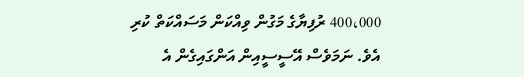400،000 ރުފިޔާގެ މަގުން ވިއްކަން މަސައްކަތް ކުރި އެވެ. ނަމަވެސް އޭސީސީއިން އަންގައިގެން އެ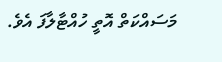މަސައްކަތް އޮތީ ހުއްޓާލާފަ އެވެ.